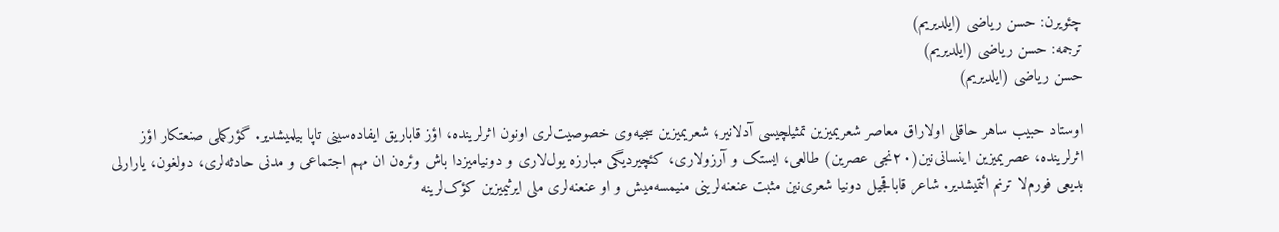چئویرن: حسن ریاضی (ایلدیریم)
ترجمه: حسن ریاضی (ایلدیریم)
حسن ریاضی (ایلدیریم)

اوستاد حبیب ساهر حاقلی اولاراق معاصر شعریمیزین تمثیلچیسی آدلانیر؛ شعریمیزین سجیه‌وی خصوصیت‌لری اونون اثرلرینده، اؤز قاباریق ایفاده‌سینی تاپا بیلمیشدیر. گؤرکملی صنعتکار اؤز اثرلرینده، عصریمیزین اینسانی‌نین(۲۰‌نجی عصرین) طالعی، ایستک و آرزولاری، کئچیردیگی مبارزه یول‌لاری و دونیامیزدا باش وئره‌ن ان مهم اجتماعی و مدنی حادثه‌لری، دولغون، یارارلی بدیعی فورم‌لا ترنم ائتمیشدیر. شاعر قاباقجیل دونیا شعری‌نین مثبت عنعنه‌لرینی منیمسه‌میش و او عنعنه‌لری ملی ایرثیمیزین کؤک‌لرینه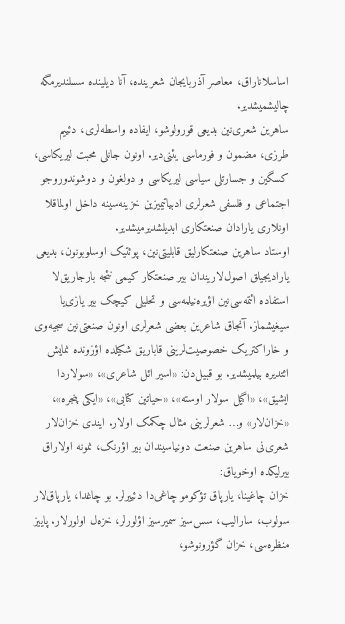اساسلاناراق، معاصر آذربایجان شعرینده، آنا دیلینده سسلندیرمگه چالیشمیشدیر.
ساهرین شعری‌نین بدیعی قورولوشو، ایفاده واسطه‌لری، دئییم طرزی، مضمون و فورماسی یئنی‌دیر. اونون جانلی محبت ‌لیریکاسی، کسگین و جسارتلی سیاسی لیریکاسی و دولغون و دوشوندوروجو اجتماعی و فلسفی شعرلری ادبیاتیمیزین خزینه‌سینه داخل اولماقلا اونلاری یارادان صنعتکاری ابدیلشدیرمیشدیر.
اوستاد ساهرین صنعتکارلیق قابلیتی‌نین، پوئتیک اوسلوبونون، بدیعی یارادیجیلق اصول‌لاریندان بیر صنعتکار کیمی نئجه بارجاریق‌لا استفاده ائتمه‌سی‌نین اؤیره‌نیلمه‌سی و تحلیلی کیچک بیر یازی‌یا سیغیشماز. آنجاق شاعرین بعضی شعرلری اونون صنعتی‌نین سجیه‌وی و خاراکتریک خصوصیت‌لرینی قاباریق شکیلده اؤزونده نمایش ائتدیره بیلمیشدیر. بو قبیل‌دن: «اسیر ائل شاعری»، «سولاردا ایشیق»، «اگیل سولار اوسته»، «حیاتین کتابی»، «ایکی پنجره»، «خزان‌لار» و… شعرلرینی مثال چکمک اولار. ایندی خزان‌لار شعری‌نی ساهرین صنعت دونیاسیندان بیر اؤرنک، نمونه اولاراق بیرلیکده اوخویاق:
خزان چاغینا، یارپاق تؤکومو چاغی‌دا دئییرلر. بو چاغدا، یارپاق‌لار سولوب، سارالیب، سس‌سیز سمیرسیز اؤلورلر، خزه‌ل اولورلار. پاییز منظره‌سی، خزان گؤرونوشو،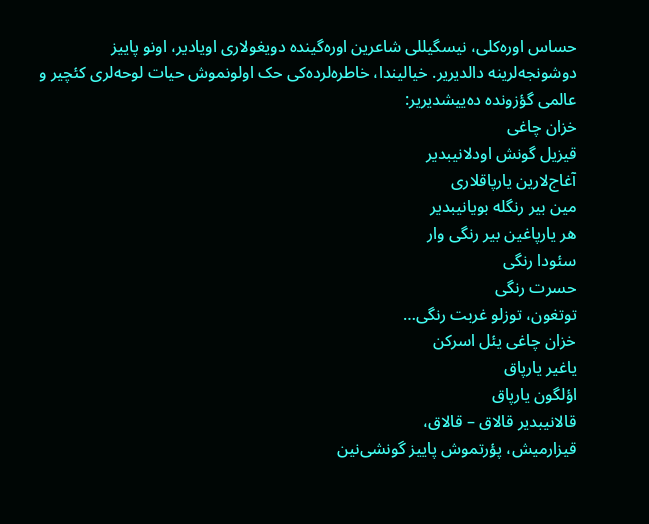حساس اوره‌کلی، نیسگیللی شاعرین اوره‌گینده دویغولاری اویادیر، اونو پاییز دوشونجه‌لرینه دالدیریر. خیالیندا، خاطره‌لرده‌کی حک اولونموش حیات لوحه‌لری کئچیر و عالمی گؤزونده ده‌ییشدیریر:
خزان چاغی
قیزیل گونش اودلانیبدیر
آغاج‌لارین یارپاقلاری
مین بیر رنگله بویانیبدیر
هر یارپاغین بیر رنگی وار
سئودا رنگی
حسرت رنگی
توتغون، توزلو غربت رنگی…
خزان چاغی یئل اسرکن
یاغیر یارپاق
اؤلگون یارپاق
قالانیبدیر قالاق – قالاق،
قیزارمیش، پؤرتموش پاییز گونشی‌نین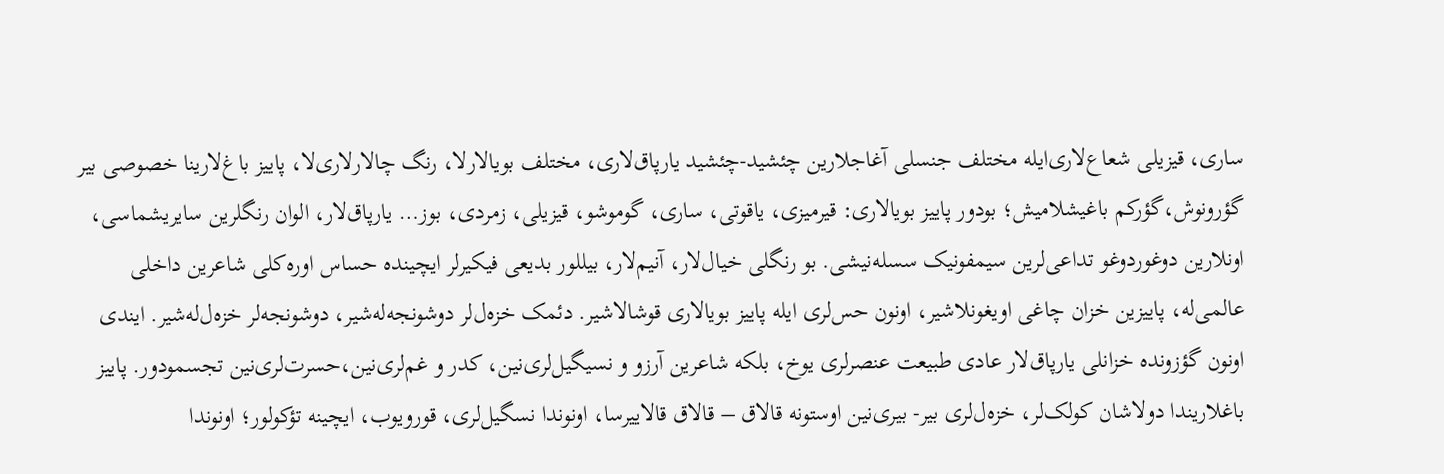ساری، قیزیلی شعاع‌لاری‌ایله مختلف جنسلی آغاجلارین چئشید-چئشید یارپاق‌لاری، مختلف بویالارلا، رنگ چالارلاری‌لا، پاییز باغ‌لارینا خصوصی بیر گؤرونوش،گؤرکم باغیشلامیش؛ بودور پاییز بویالاری: قیرمیزی، یاقوتی، ساری، گوموشو، قیزیلی، زمردی، بوز… یارپاق‌لار، الوان رنگلرین سایریشماسی، اونلارین دوغوردوغو تداعی‌لرین سیمفونیک سسله‌نیشی. بو رنگلی خیال‌لار، آنیم‌لار، بیللور بدیعی فیکیرلر ایچینده حساس اوره‌کلی شاعرین داخلی عالمی‌له، پاییزین خزان چاغی اویغونلاشیر، اونون حس‌لری ایله پاییز بویالاری قوشالاشیر. دئمک خزه‌ل‌لر دوشونجه‌له‌شیر، دوشونجه‌لر خزه‌ل‌له‌شیر. ایندی اونون گؤزونده خزانلی یارپاق‌لار عادی طبیعت عنصرلری یوخ، بلکه شاعرین آرزو و نسیگیل‌لری‌نین، کدر و غم‌لری‌نین،حسرت‌لری‌نین تجسمودور. پاییز باغلاریندا دولاشان کولک‌لر، خزه‌ل‌لری بیر- بیری‌نین اوستونه قالاق – قالاق قالاییرسا، اونوندا نسگیل‌لری، قورویوب، ایچینه تؤکولور؛ اونوندا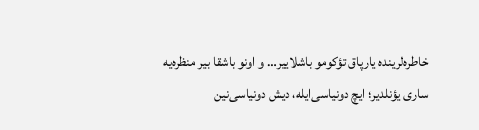خاطره‌لرینده یارپاق تؤکومو باشلاییر… و اونو باشقا بیر منظره‌یه ساری یؤنلدیر؛ ایچ دونیاسی‌ایله، دیش دونیاسی‌نین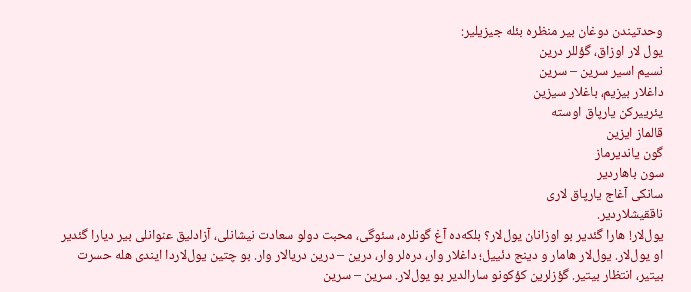وحدتیند‌ن دوغان بیر منظره بئله جیزیلیر:
یول لار اوزاق، گؤللر درین
نسیم اسیر سرین – سرین
داغلار بیزیم، باغلار سیزین
یئرییرکن یارپاق اوسته
قالماز ایزین
گون یاندیرماز
سون باهاردیر
سانکی آغاج یارپاق لاری
ناققیشلاردیر.
یول‌لار! هارا گئدیر بو اوزانان یول‌لار؟ بلکه‌ده آغ گونلره، سئوگی، محبت دولو سعادت نیشانلی، آزادلیق عنوانلی بیر دیارا گئدیر او یول‌لار. یول‌لار هامار و دینج دئییل؛ داغلار وار، دره‌لر وار، درین – درین دریالار وار. بو چتین یول‌لاردا ایندی هله حسرت بیتیر، انتظار بیتیر. گؤزلرین کؤکونو سارالدیر بو یول‌لار. سرین – سرین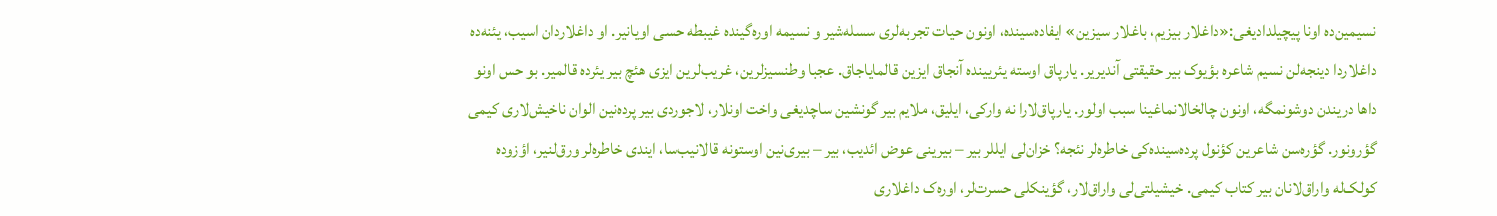نسیمین‌ده اونا پیچیلدادیغی:«داغلار بیزیم، باغلار سیزین» ایفاده‌سینده، اونون حیات تجربه‌لری سسله‌شیر و نسیمه اوره‌گینده غیبطه حسی اویانیر. او داغلاردان اسیب، یئنه‌ده داغلاردا دینجه‌لن نسیم شاعره بؤیوک بیر حقیقتی آندیریر. یارپاق اوسته یئریینده آنجاق ایزین قالمایاجاق. عجبا وطنسیزلرین، غریب‌لرین ایزی هئچ بیر یئرده قالمیر. بو حس اونو داها دریندن دوشونمگه، اونون چالخالانماغینا سبب اولور. یارپاق‌لارا نه وارکی، ایلیق، ملایم بیر گونشین ساچدیغی واخت اونلار، لاجوردی بیر پرده‌نین الوان ناخیش‌لاری کیمی گؤرونور. گؤره‌سن شاعرین کؤنول پرده‌سینده‌کی خاطره‌لر نئجه؟ خزان‌لی ایللر بیر – بیرینی عوض ائدیب، بیر – بیری‌نین اوستونه قالانیب‌سا، ایندی خاطره‌لر ورق‌لنیر، اؤزوده کولک‌له واراق‌لانان بیر کتاب کیمی. خیشیلتی‌لی واراق‌لار، گؤینکلی حسرت‌لر، اوره‌ک داغلاری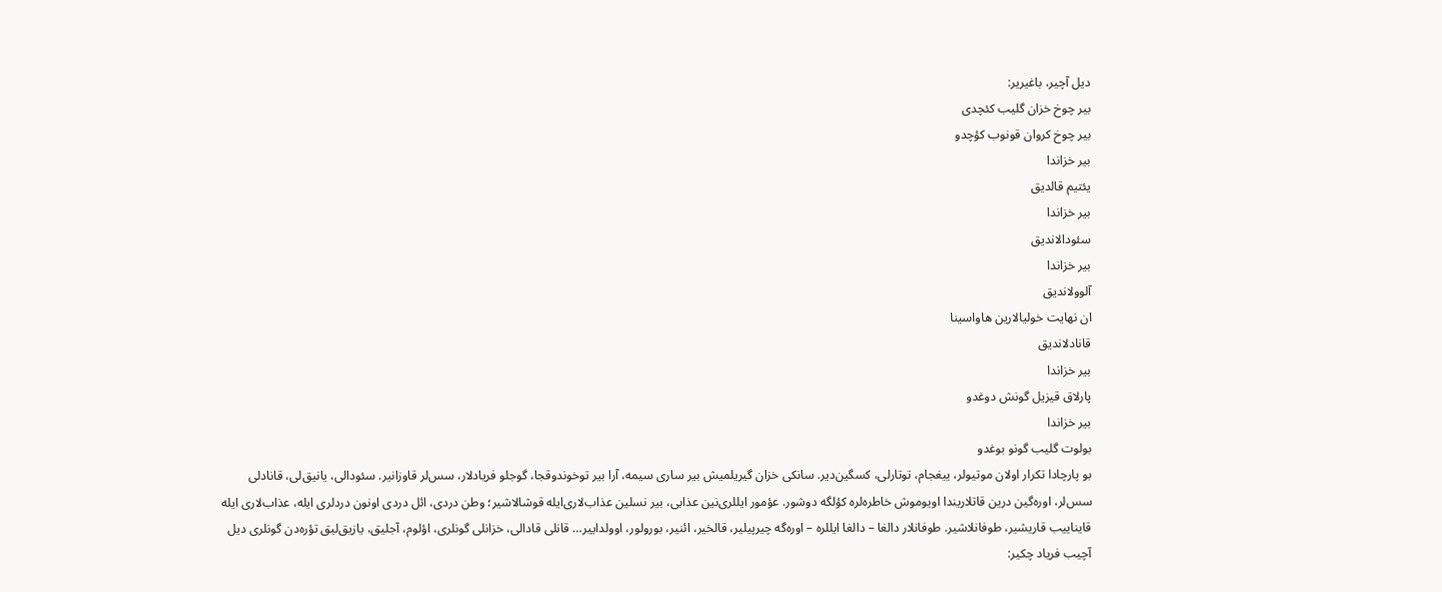دیل آچیر، باغیریر:
بیر چوخ خزان گلیب کئچدی
بیر چوخ کروان قونوب کؤچدو
بیر خزاندا
یئتیم قالدیق
بیر خزاندا
سئودالاندیق
بیر خزاندا
آلوولاندیق
ان نهایت خولیالارین هاواسینا
قانادلاندیق
بیر خزاندا
پارلاق قیزیل گونش دوغدو
بیر خزاندا
بولوت گلیب گونو بوغدو
بو پارچادا تکرار اولان موتیولر، ییغجام، توتارلی، کسگین‌دیر. سانکی خزان گیریلمیش بیر ساری سیمه، آرا بیر توخوندوقجا، گوجلو فریادلار، سس‌لر قاوزانیر. سئودالی، یانیق‌لی، قانادلی سس‌لر، اوره‌گین درین قاتلاریندا اویوموش خاطره‌لره کؤلگه دوشور. عؤمور ایللری‌نین عذابی، بیر نسلین عذاب‌لاری‌ایله قوشالاشیر؛ وطن دردی، ائل دردی اونون دردلری ایله، عذاب‌لاری ایله قایناییب قاریشیر، طوفانلاشیر. طوفانلار دالغا – دالغا ایللره – اوره‌گه چیرپیلیر، قالخیر، ائنیر، بورولور، اوولداییر… قانلی قادالی، خزانلی گونلری، اؤلوم، آجلیق، یازیق‌لیق تؤره‌دن گونلری دیل آچیب فریاد چکیر: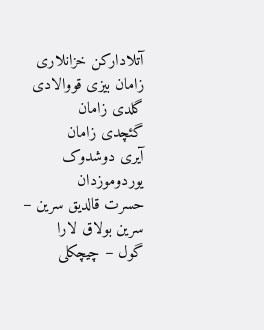آتلادارکن خزانلاری
زامان بیزی قووالادی
گلدی زامان
گئچدی زامان
آیری دوشدوک یوردوموزدان
حسرت قالدیق سرین – سرین بولاق لارا
گول – چیچکلی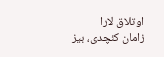اوتلاق لارا
زامان کئچدی، بیز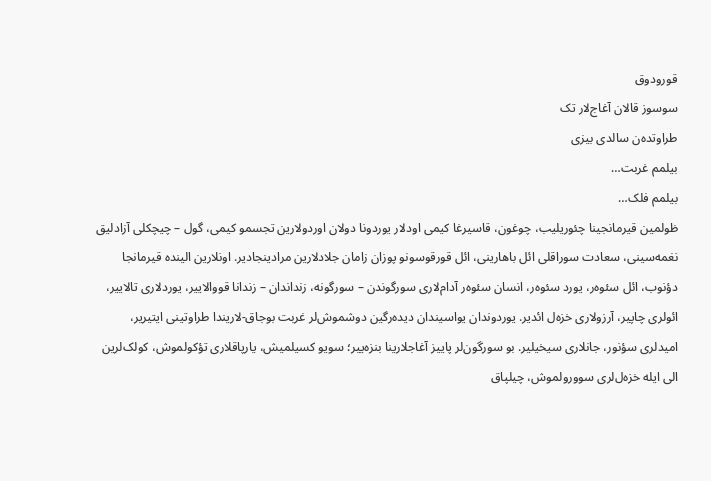قورودوق
سوسوز قالان آغاج‌لار تک
طراوتده‌ن سالدی بیزی
بیلمم غربت…
بیلمم فلک…
ظولمین قیرمانجینا چئوریلیب، چوغون، قاسیرغا کیمی اودلار یوردونا دولان اوردولارین تجسمو کیمی، گول – چیچکلی آزادلیق نغمه‌سینی، سعادت سوراقلی ائل باهارینی، ائل قورقوسونو پوزان زامان جلادلارین مرادینجادیر. اونلارین الینده قیرمانجا دؤنوب، ائل سئوه‌ر، یورد سئوه‌ر، انسان سئوه‌ر آدام‌لاری سورگوند‌ن – سورگونه، زنداندان – زندانا قووالاییر، یوردلاری تالاییر، ائولری چاپیر، آرزولاری خزه‌ل ائدیر. یوردوندان یواسیندان دیده‌رگین دوشموش‌لر غربت بوجاق-لاریندا طراوتینی ایتیریر، امیدلری سؤنور، جانلاری سیخیلیر. بو سورگون‌لر پاییز آغاجلارینا بنزه‌ییر؛ سویو کسیلمیش، یارپاقلاری تؤکولموش، کولک‌لرین الی ایله خزه‌ل‌لری سوورولموش، چیلپاق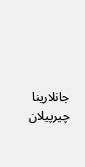جانلارینا چیرپیلان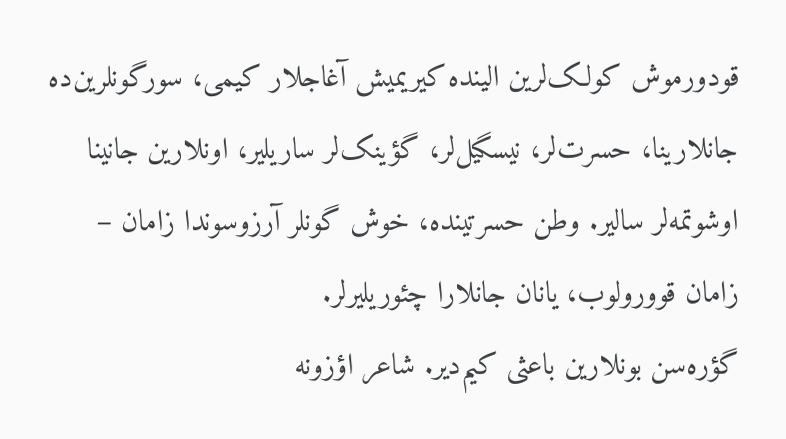قودورموش کولک‌لرین الینده کیریمیش آغاجلار کیمی، سورگونلرین‌ده جانلارینا، حسرت‌لر، نیسگیل‌لر، گؤینک‌لر ساریلیر، اونلارین جانینا اوشوتمه‌لر سالیر. وطن حسرتینده، خوش گونلر آرزوسوندا زامان – زامان قوورولوب، یانان جانلارا چئوریلیرلر.
گؤره‌سن بونلارین باعثی کیم‌دیر. شاعر اؤزونه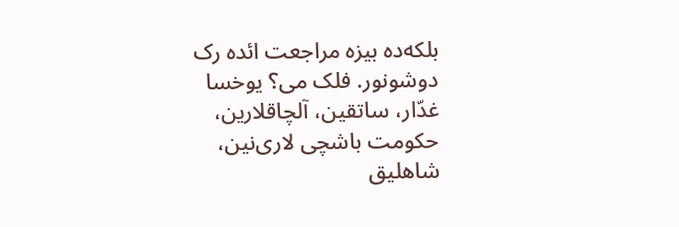بلکه‌ده بیزه مراجعت ائده رک دوشونور. فلک می؟ یوخسا غدّار، ساتقین، آلچاقلارین، حکومت باشچی لاری‌نین، شاهلیق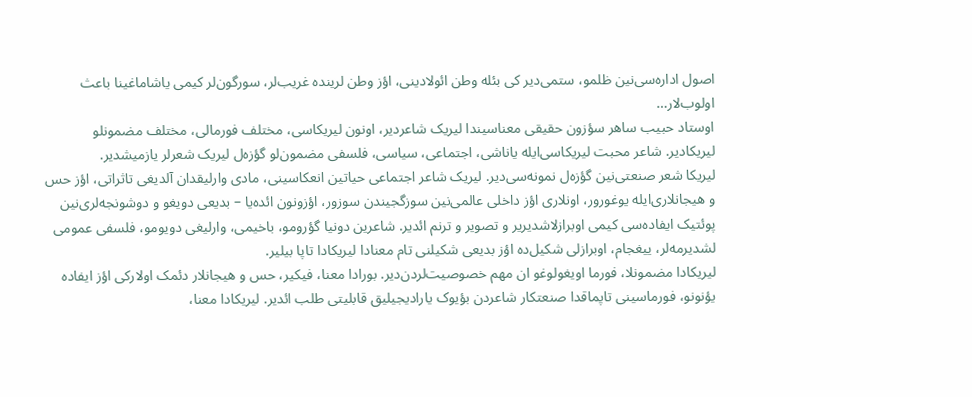اصول اداره‌سی‌نین ظلمو، ستمی‌دیر کی بئله وطن ائولادینی، اؤز وطن لرینده غریب‌لر، سورگون‌لر کیمی یاشاماغینا باعث اولوب‌لار…
اوستاد حبیب ساهر سؤزون حقیقی معناسیندا لیریک شاعردیر، اونون لیریکاسی، مختلف فورمالی، مختلف مضمونلو لیریکادیر. شاعر محبت لیریکاسی‌ایله یاناشی، اجتماعی، سیاسی، فلسفی مضمون‌لو گؤزه‌ل ‌لیریک شعرلر یازمیشدیر.
لیریکا شعر صنعتی‌نین گؤزه‌ل نمونه‌سی‌دیر. لیریک شاعر اجتماعی حیاتین انعکاسینی، مادی وارلیقدان آلدیغی تاثراتی، اؤز حس و هیجانلاری‌ایله یوغورور، اونلاری اؤز داخلی عالمی‌نین سوزگجیندن سوزور، اؤزونون ائده‌یا – بدیعی دویغو و دوشونجه‌لری‌نین پوئتیک ایفاده‌سی کیمی اوبرازلاشدیریر و تصویر و ترنم ائدیر. شاعرین دونیا گؤرومو، باخیمی، وارلیغی دویومو، فلسفی عمومی لشدیر‌مه‌لر، ییغجام، اوبرازلی شکیل‌ده اؤز بدیعی شکیلنی تام معنادا لیریکادا تاپا بیلیر.
لیریکادا مضمونلا، فورما اویغولوغو ان مهم خصوصیت‌لردن‌دیر. بورادا معنا، فیکیر، حس و هیجانلار دئمک اولارکی اؤز ایفاده یؤنونو، فورماسینی تاپماقدا صنعتکار شاعرد‌ن بؤیوک یارادیجیلیق قابلیتی طلب ائدیر. لیریکادا معنا،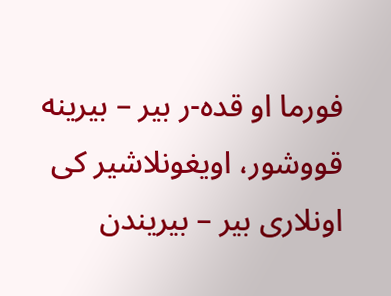فورما او قده-ر بیر – بیرینه قووشور، اویغونلاشیر کی اونلاری بیر – بیریند‌ن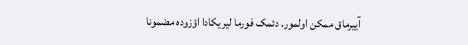آییرماق ممکن اولمور. دئمک فورما لیریکادا اؤزوده مضمونا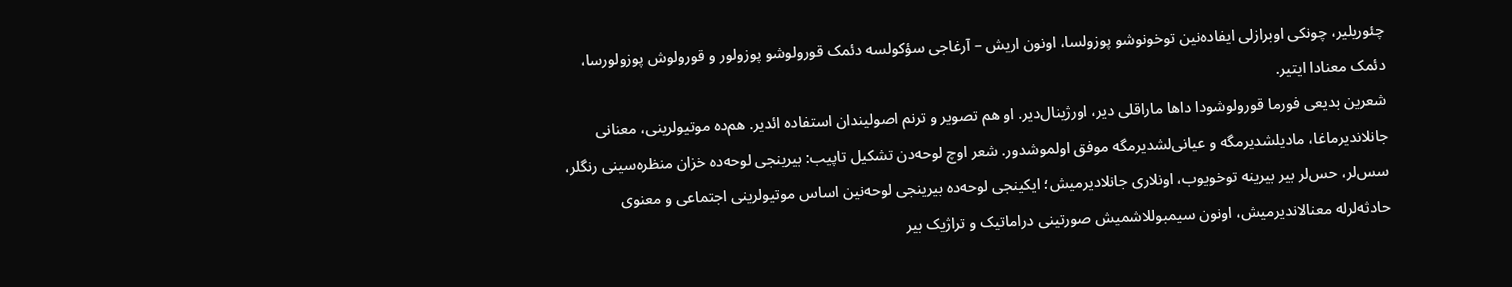چئوریلیر، چونکی اوبرازلی ایفاده‌نین توخونوشو پوزولسا، اونون اریش – آرغاجی سؤکولسه دئمک قورولوشو پوزولور و قورولوش پوزولورسا، دئمک معنادا ایتیر.
شعرین بدیعی فورما قورولوشودا داها ماراقلی دیر، اورژینال‌دیر. او هم تصویر و ترنم اصولیندان استفاده ائدیر. هم‌ده موتیولرینی، معنانی جانلاندیرماغا، مادیلشدیرمگه و عیانی‌لشدیرمگه موفق اولموشدور. شعر اوچ لوحه‌دن تشکیل تاپیب: بیرینجی لوحه‌ده خزان منظره‌سینی رنگلر، سس‌لر، حس‌لر بیر بیرینه توخویوب، اونلاری جانلادیرمیش؛ ایکینجی لوحه‌ده بیرینجی لوحه‌نین اساس موتیولرینی اجتماعی و معنوی حادثه‌لرله معنالاندیرمیش، اونون سیمبوللاشمیش صورتینی دراماتیک و تراژیک بیر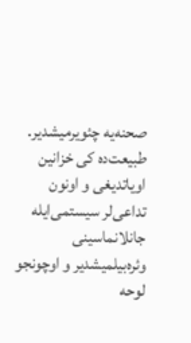صحنه‌یه چئویرمیشدیر. طبیعت‌ده کی خزانین اویاتدیغی و اونون تداعی‌لر سیستمی‌ایله جانلانماسینی وئره‌بیلمیشدیر و اوچونجو لوحه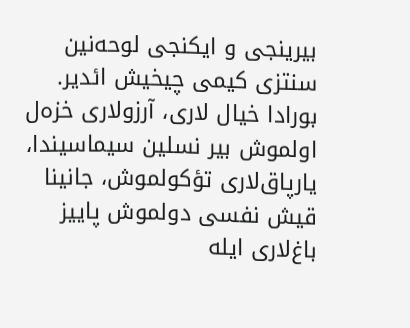بیرینجی و ایکنجی لوحه‌نین سنتزی کیمی چیخیش ائدیر. بورادا خیال لاری، آرزولاری خزه‌ل اولموش بیر نسلین سیماسیندا، یارپاق‌لاری تؤکولموش، جانینا قیش نفسی دولموش پاییز باغ‌لاری ایله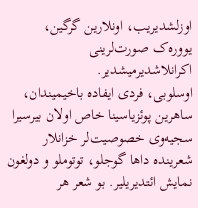اوزلشدیریب، اونلارین گرگین، یووره‌ک صورت‌لرینی اکرانلاشدیرمیشدیر.
اوسلوبی، فردی ایفاده باخیمیندان، ساهرین پوئزیاسینا خاص اولان بیرسیرا سجیه‌وی خصوصیت‌لر خزانلار شعرینده داها گوجلو، توتوملو و دولغون نمایش ائتدیریلیر. بو شعر هر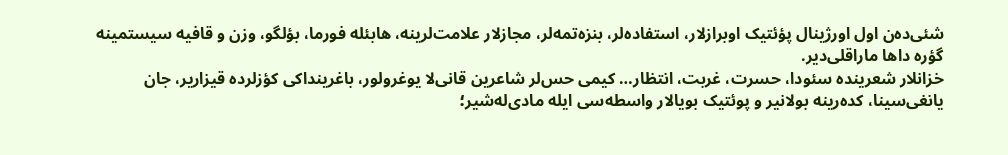شئی‌ده‌ن اول اورژینال پؤئتیک اوبرازلار، استفاده‌لر، بنزه‌تمه‌لر، مجاز‌لار علامت‌لرینه، هابئله فورما، بؤلگو، وزن و قافیه سیستمینه گؤره داها ماراقلی‌دیر.
خزانلار شعرینده سئودا، حسرت، غربت، انتظار… کیمی حس‌لر شاعرین قانی‌لا یوغرولور، باغرینداکی کؤزلرده قیزاریر، جان یانغی‌سینا، کده‌رینه بولانیر و پوئتیک بویالار واسطه‌سی ایله مادی‌له‌شیر؛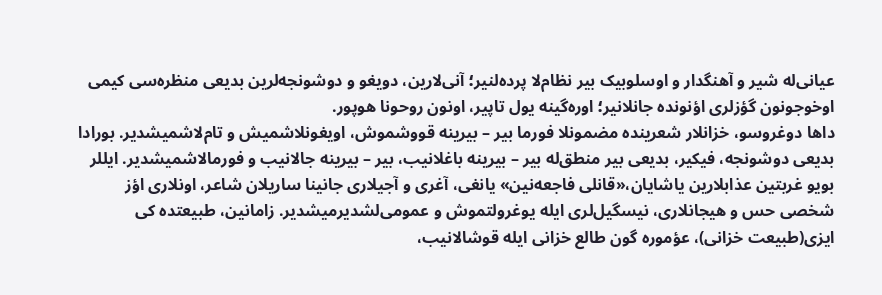عیانی‌له شیر و آهنگدار و اوسلوبیک بیر نظام‌لا پرده‌لنیر؛ آنی‌لارین، دویغو و دوشونجه‌لرین بدیعی منظره‌سی کیمی اوخوجونون گؤزلری اؤنونده جانلانیر؛ اوره‌گینه یول تاپیر، اونون روحونا هوپور.
داها دوغروسو، خزانلار شعرینده مضمونلا فورما بیر – بیرینه قووشموش، اویغونلاشمیش و تام‌لاشمیشدیر. بورادا بدیعی دوشونجه، فیکیر، بدیعی بیر منطق‌له بیر – بیرینه باغلانیب، بیر – بیرینه جالانیب و فورمالاشمیشدیر. ایللر بویو غربتین عذابلارین یاشایان،«قانلی فاجعه‌نین» یانغی، آغری و آجیلاری جانینا ساریلان شاعر، اونلاری اؤز شخصی حس و هیجانلاری، نیسگیل‌لری ایله یوغرولتموش و عمومی‌لشدیرمیشدیر. زامانین، طبیعتده کی ایزی(طبیعت خزانی)، عؤموره‌ گون طالع خزانی ایله قوشالانیب،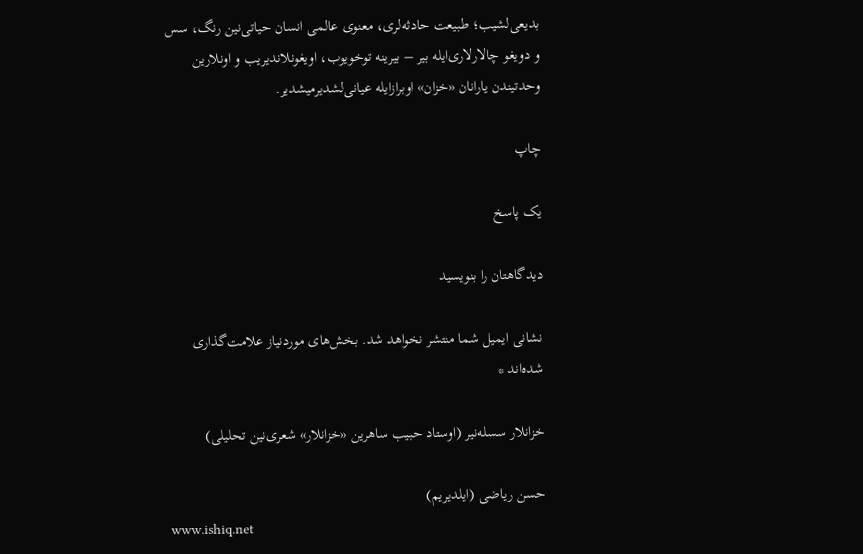بدیعی‌لشیب؛ طبیعت حادثه‌لری، معنوی عالمی انسان حیاتی‌نین رنگ، سس و دویغو چالارلاری‌ایله بیر – بیرینه توخویوب، اویغونلاندیریب و اونلارین وحدتیندن یارانان «خزان» اوبرازایله عیانی‌لشدیرمیشدیر.

چاپ

یک پاسخ

دیدگاهتان را بنویسید

نشانی ایمیل شما منتشر نخواهد شد. بخش‌های موردنیاز علامت‌گذاری شده‌اند *

خزانلار سسله‌نیر (اوستاد حبیب ساهرین «خزانلار» شعری‌نین تحلیلی)

حسن ریاضی (ایلدیریم)
www.ishiq.net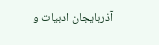آذربایجان ادبیات و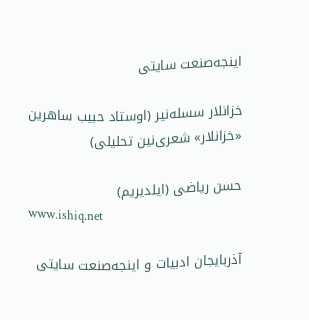اینجه‌صنعت سایتی

خزانلار سسله‌نیر (اوستاد حبیب ساهرین «خزانلار» شعری‌نین تحلیلی)

حسن ریاضی (ایلدیریم)
www.ishiq.net

آذربایجان ادبیات و اینجه‌صنعت سایتی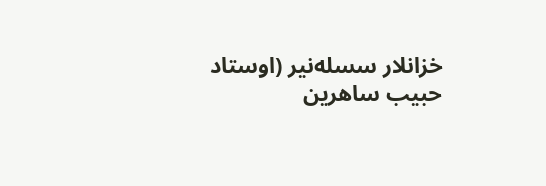خزانلار سسله‌نیر (اوستاد حبیب ساهرین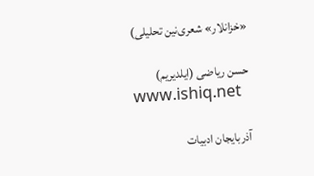«خزانلار» شعری‌نین تحلیلی)

حسن ریاضی (ایلدیریم)
www.ishiq.net

آذربایجان ادبیات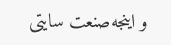و اینجه‌صنعت سایتی